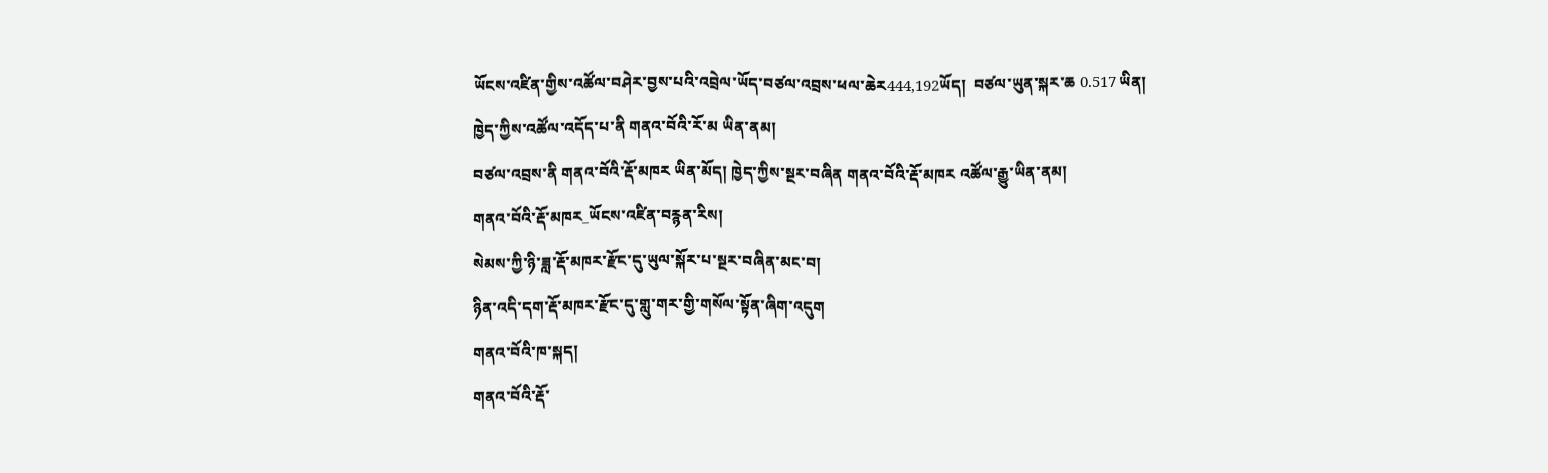ཡོངས་འཛིན་གྱིས་འཚོལ་བཤེར་བྱས་པའི་འབྲེལ་ཡོད་བཙལ་འབྲས་ཕལ་ཆེར444,192ཡོད།  བཙལ་ཡུན་སྐར་ཆ 0.517 ཡིན།
ཁྱེད་ཀྱིས་འཚོལ་འདོད་པ་ནི གནའ་བོའི་རོ་མ ཡིན་ནམ།
བཙལ་འབྲས་ནི གནའ་བོའི་རྡོ་མཁར ཡིན་མོད། ཁྱེད་ཀྱིས་སྔར་བཞིན གནའ་བོའི་རྡོ་མཁར འཚོལ་རྒྱུ་ཡིན་ནམ།
གནའ་བོའི་རྡོ་མཁར_ཡོངས་འཛིན་བརྙན་རིས།
སེམས་ཀྱི་ཉི་ཟླ་རྡོ་མཁར་རྫོང་དུ་ཡུལ་སྐོར་པ་སྔར་བཞིན་མང་བ།
ཉིན་འདི་དག་རྡོ་མཁར་རྫོང་དུ་གླུ་གར་གྱི་གསོལ་སྟོན་ཞིག་འདུག
གནའ་བོའི་ཁ་སྐད།
གནའ་བོའི་རྡོ་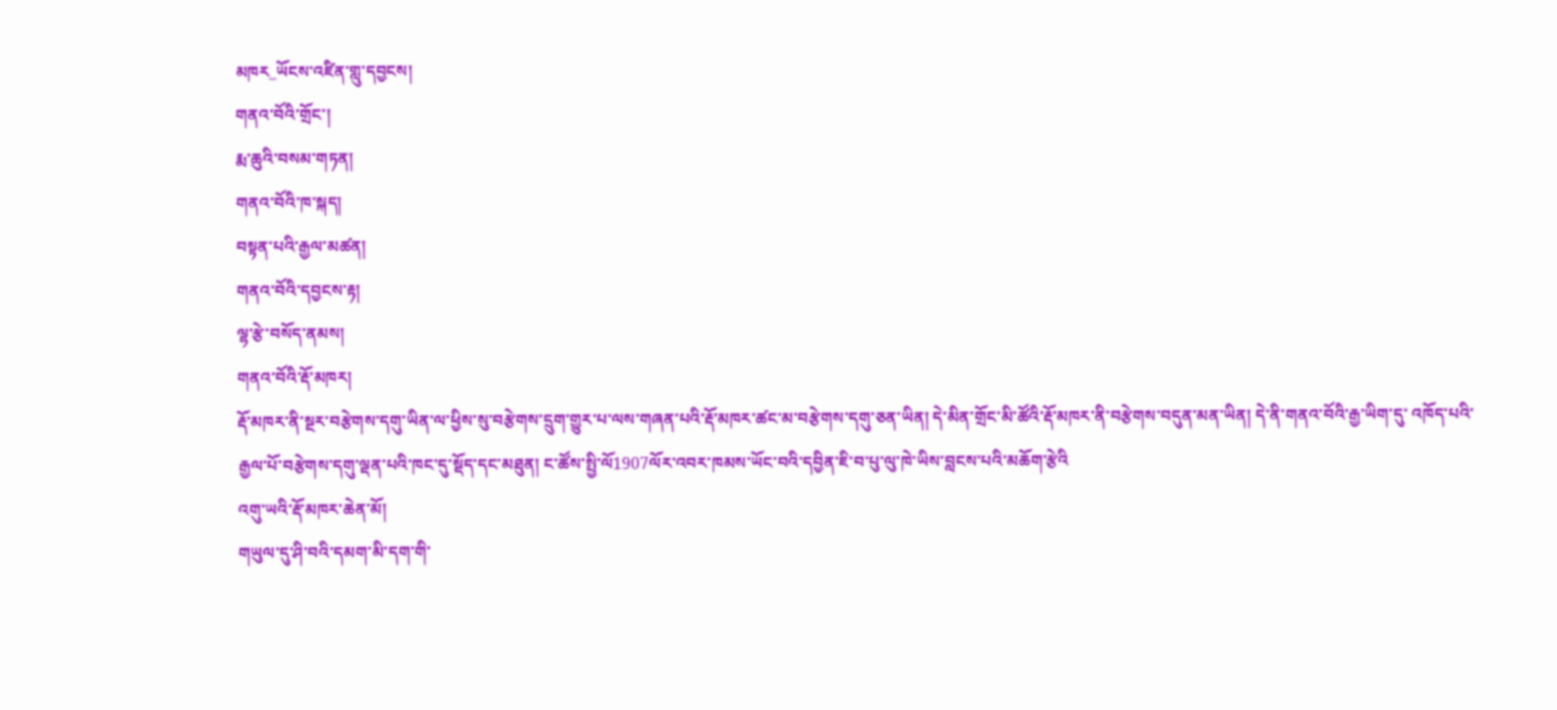མཁར_ཡོངས་འཛིན་གླུ་དབྱངས།
གནའ་བོའི་གྲོང་།
རྨ་ཆུའི་བསམ་གཏན།
གནའ་བོའི་ཁ་སྐད།
བསྟན་པའི་རྒྱལ་མཚན།
གནའ་བོའི་དབྱངས་རྟ།
ལྷ་རྩེ་བསོད་ནམས།
གནའ་བོའི་རྡོ་མཁར།
རྡོ་མཁར་ནི་སྔར་བརྩེགས་དགུ་ཡིན་ལ་ཕྱིས་སུ་བརྩེགས་དྲུག་གྱུར་པ་ལས་གཞན་པའི་རྡོ་མཁར་ཚང་མ་བརྩེགས་དགུ་ཅན་ཡིན། དེ་མིན་གྲོང་མི་ཚོའི་རྡོ་མཁར་ནི་བརྩེགས་བདུན་མན་ཡིན། དེ་ནི་གནའ་བོའི་རྒྱ་ཡིག་དུ་ འཁོད་པའི་རྒྱལ་པོ་བརྩེགས་དགུ་ལྡན་པའི་ཁང་དུ་སྡོད་དང་མཐུན། ང་ཚོས་སྤྱི་ལོ1907ལོར་འབར་ཁམས་ཡོང་བའི་དབྱིན་ཇི་བ་པུ་ལུ་ཁེ་ཡིས་བླངས་པའི་མཆོག་རྩེའི
འགུ་ཡའི་རྡོ་མཁར་ཆེན་མོ།
གཡུལ་དུ་ཤི་བའི་དམག་མི་དག་གི་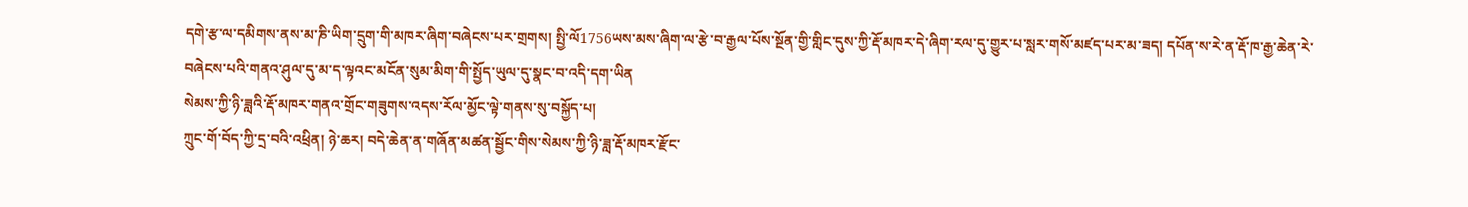དགེ་རྩ་ལ་དམིགས་ནས་མ་ཎི་ཡིག་དྲུག་གི་མཁར་ཞིག་བཞེངས་པར་གྲགས། སྤྱི་ལོ1756ཡས་མས་ཞིག་ལ་རྩེ་བ་རྒྱལ་པོས་སྔོན་གྱི་གླིང་དུས་ཀྱི་རྡོ་མཁར་དེ་ཞིག་རལ་དུ་གྱུར་པ་སླར་གསོ་མཛད་པར་མ་ཟད། དཔོན་ས་རེ་ན་རྡོ་ཁ་རྒྱ་ཆེན་རེ་བཞེངས་པའི་གནའ་ཤུལ་དུ་མ་ད་ལྟའང་མངོན་སུམ་མིག་གི་སྤྱོད་ཡུལ་དུ་སྣང་བ་འདི་དག་ཡིན
སེམས་ཀྱི་ཉི་ཟླའི་རྡོ་མཁར་གནའ་གྲོང་གཟུགས་འདས་རོལ་མྱོང་ལྟེ་གནས་སུ་བསྐྱོད་པ།
ཀྲུང་གོ་བོད་ཀྱི་དྲ་བའི་འཕྲིན། ཉེ་ཆར། བདེ་ཆེན་ན་གཞོན་མཚན་སྦྱོང་གིས་སེམས་ཀྱི་ཉི་ཟླ་རྡོ་མཁར་རྫོང་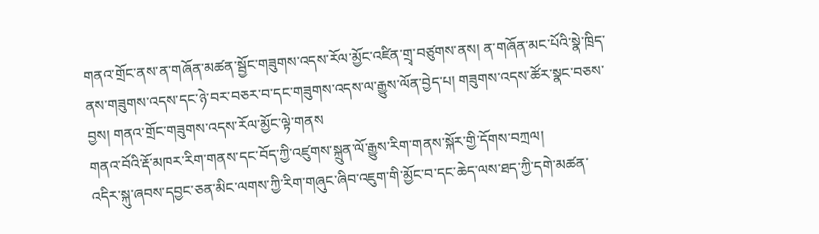གནའ་གྲོང་ནས་ན་གཞོན་མཚན་སྦྱོང་གཟུགས་འདས་རོལ་མྱོང་འཛིན་གྲྭ་བཙུགས་ནས། ན་གཞོན་མང་པོའི་སྣེ་ཁྲིད་ནས་གཟུགས་འདས་དང་ཉེ་བར་བཅར་བ་དང་གཟུགས་འདས་ལ་རྒྱུས་ལོན་བྱེད་པ། གཟུགས་འདས་ཚོར་སྣང་བཅས་བྱས། གནའ་གྲོང་གཟུགས་འདས་རོལ་མྱོང་ལྟེ་གནས
གནའ་བོའི་རྡོ་མཁར་རིག་གནས་དང་བོད་ཀྱི་འཛུགས་སྐྲུན་ལོ་རྒྱུས་རིག་གནས་སྐོར་གྱི་དོགས་བཀྲལ།
འདིར་སྐུ་ཞབས་དབྱང་ཅན་མིང་ལགས་ཀྱི་རིག་གཞུང་ཞིབ་འཇུག་གི་མྱོང་བ་དང་ཆེད་ལས་ཐད་ཀྱི་དགེ་མཚན་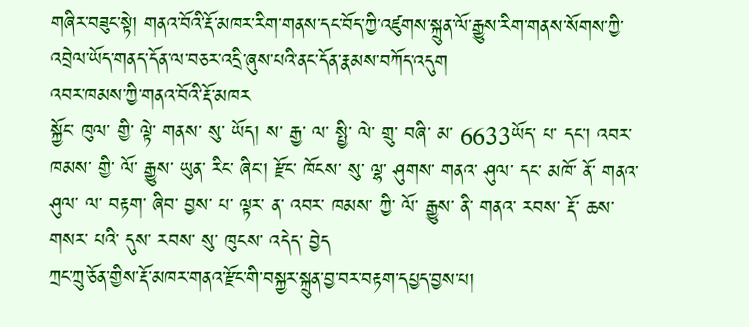གཞིར་བཟུང་སྟེ། གནའ་བོའི་རྡོ་མཁར་རིག་གནས་དང་བོད་ཀྱི་འཛུགས་སྐྲུན་ལོ་རྒྱུས་རིག་གནས་སོགས་ཀྱི་འབྲེལ་ཡོད་གནད་དོན་ལ་བཅར་འདྲི་ཞུས་པའི་ནང་དོན་རྣམས་བཀོད་འདུག
འབར་ཁམས་ཀྱི་གནའ་བོའི་རྡོ་མཁར
སྐྱོང་ ཁུལ་ གྱི་ ལྟེ་ གནས་ སུ་ ཡོད། ས་ རྒྱ་ ལ་ སྤྱི་ ལེ་ གྲུ་ བཞི་ མ་ 6633ཡོད་ པ་ དང་། འབར་ ཁམས་ གྱི་ ལོ་ རྒྱུས་ ཡུན་ རིང་ ཞིང་། རྫོང་ ཁོངས་ སུ་ ལྷ་ ཤུགས་ གནའ་ ཤུལ་ དང་ མཁོ་ ནོ་ གནའ་ ཤུལ་ ལ་ བརྟག་ ཞིབ་ བྱས་ པ་ ལྟར་ ན་ འབར་ ཁམས་ ཀྱི་ ལོ་ རྒྱུས་ ནི་ གནའ་ རབས་ རྡོ་ ཆས་ གསར་ པའི་ དུས་ རབས་ སུ་ ཁུངས་ འདེད་ བྱེད
ཀྲང་ཀྲུ་ཅོན་གྱིས་རྡོ་མཁར་གནའ་རྫོང་གི་བསྐྱར་སྐྲུན་བྱ་བར་བརྟག་དཔྱད་བྱས་པ།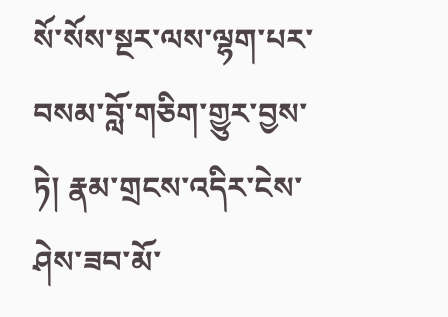སོ་སོས་སྔར་ལས་ལྷག་པར་བསམ་བློ་གཅིག་གྱུར་བྱས་ཏེ། རྣམ་གྲངས་འདིར་ངེས་ཤེས་ཟབ་མོ་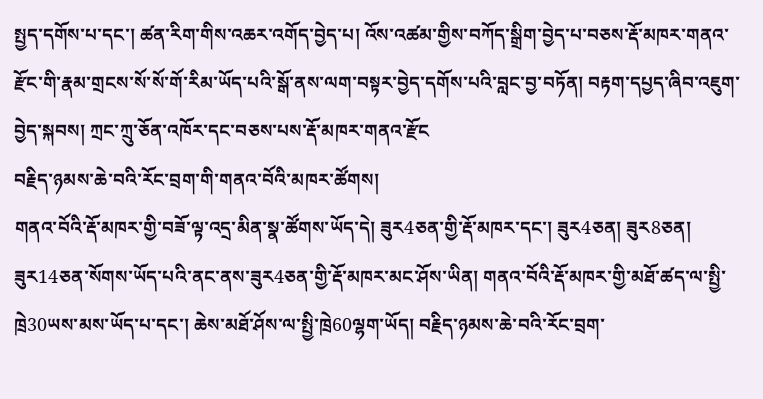སྤྱད་དགོས་པ་དང་། ཚན་རིག་གིས་འཆར་འགོད་བྱེད་པ། འོས་འཚམ་གྱིས་བཀོད་སྒྲིག་བྱེད་པ་བཅས་རྡོ་མཁར་གནའ་རྫོང་གི་རྣམ་གྲངས་སོ་སོ་གོ་རིམ་ཡོད་པའི་སྒོ་ནས་ལག་བསྟར་བྱེད་དགོས་པའི་བླང་བྱ་བཏོན། བརྟག་དཔྱད་ཞིབ་འཇུག་བྱེད་སྐབས། ཀྲང་ཀྲུ་ཅོན་འཁོར་དང་བཅས་པས་རྡོ་མཁར་གནའ་རྫོང
བརྗིད་ཉམས་ཆེ་བའི་རོང་བྲག་གི་གནའ་བོའི་མཁར་ཚོགས།
གནའ་བོའི་རྡོ་མཁར་གྱི་བཟོ་ལྟ་འདྲ་མིན་སྣ་ཚོགས་ཡོད་དེ། ཟུར4ཅན་གྱི་རྡོ་མཁར་དང་། ཟུར4ཅན། ཟུར8ཅན། ཟུར14ཅན་སོགས་ཡོད་པའི་ནང་ནས་ཟུར4ཅན་གྱི་རྡོ་མཁར་མང་ཤོས་ཡིན། གནའ་བོའི་རྡོ་མཁར་གྱི་མཐོ་ཚད་ལ་སྤྱི་ཁྲེ30ཡས་མས་ཡོད་པ་དང་། ཆེས་མཐོ་ཤོས་ལ་སྤྱི་ཁྲེ60ལྷག་ཡོད། བརྗིད་ཉམས་ཆེ་བའི་རོང་བྲག་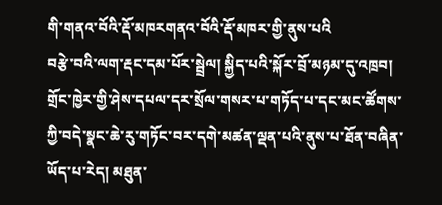གི་གནའ་བོའི་རྡོ་མཁརགནའ་བོའི་རྡོ་མཁར་གྱི་ནུས་པའི
བརྩེ་བའི་ལག་རྡང་དམ་པོར་སྦྲེལ། སྐྱིད་པའི་སྐོར་བྲོ་མཉམ་དུ་འཁྲབ།
གྲོང་ཁྱེར་གྱི་ཤེས་དཔལ་དར་སྲོལ་གསར་པ་གཏོད་པ་དང་མང་ཚོགས་ཀྱི་བདེ་སྣང་ཆེ་རུ་གཏོང་བར་དགེ་མཚན་ལྡན་པའི་ནུས་པ་ཐོན་བཞིན་ཡོད་པ་རེད། མཐུན་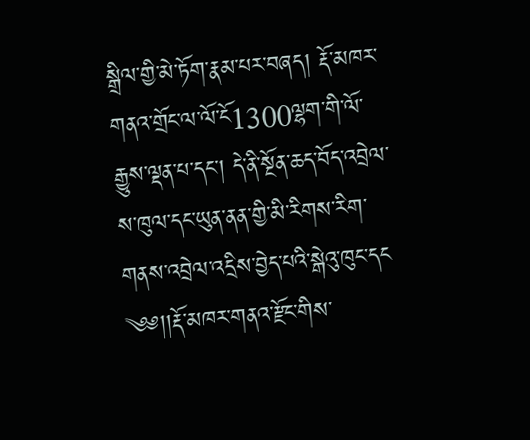སྒྲིལ་གྱི་མེ་ཏོག་རྣམ་པར་བཞད། རྡོ་མཁར་གནའ་གྲོང་ལ་ལོ་ངོ1300ལྷག་གི་ལོ་རྒྱུས་ལྡན་པ་དང་། དེ་ནི་སྔོན་ཆད་བོད་འབྲེལ་ས་ཁུལ་དང་ཡུན་ནན་གྱི་མི་རིགས་རིག་གནས་འབྲེལ་འདྲིས་བྱེད་པའི་སྒེའུ་ཁུང་དང
༄༅།།རྡོ་མཁར་གནའ་རྫོང་གིས་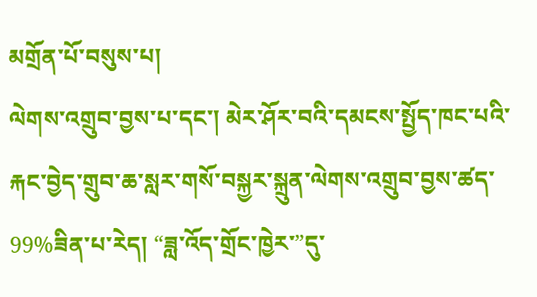མགྲོན་པོ་བསུས་པ།
ལེགས་འགྲུབ་བྱས་པ་དང་། མེར་ཤོར་བའི་དམངས་སྤྱོད་ཁང་པའི་རྐང་བྱེད་གྲུབ་ཆ་སླར་གསོ་བསྐྱར་སྐྲུན་ལེགས་འགྲུབ་བྱས་ཚད་99%ཟིན་པ་རེད། “ཟླ་འོད་གྲོང་ཁྱེར་”དུ་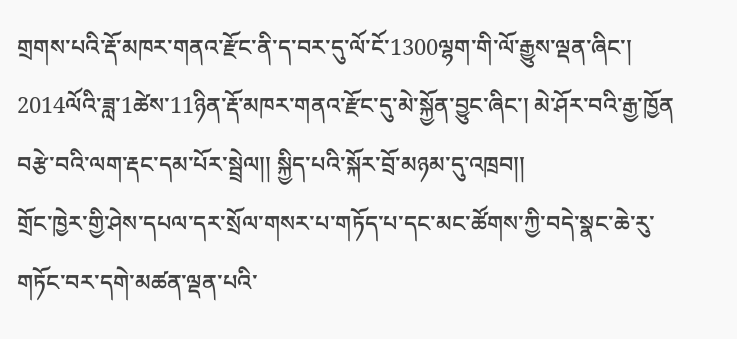གྲགས་པའི་རྡོ་མཁར་གནའ་རྫོང་ནི་ད་བར་དུ་ལོ་ངོ་1300ལྷག་གི་ལོ་རྒྱུས་ལྡན་ཞིང་། 2014ལོའི་ཟླ་1ཚེས་11ཉིན་རྡོ་མཁར་གནའ་རྫོང་དུ་མེ་སྐྱོན་བྱུང་ཞིང་། མེ་ཤོར་བའི་རྒྱ་ཁྱོན
བརྩེ་བའི་ལག་རྡང་དམ་པོར་སྦྲེལ།། སྐྱིད་པའི་སྐོར་བྲོ་མཉམ་དུ་འཁྲབ།།
གྲོང་ཁྱེར་གྱི་ཤེས་དཔལ་དར་སྲོལ་གསར་པ་གཏོད་པ་དང་མང་ཚོགས་ཀྱི་བདེ་སྣང་ཆེ་རུ་གཏོང་བར་དགེ་མཚན་ལྡན་པའི་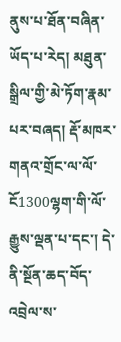ནུས་པ་ཐོན་བཞིན་ཡོད་པ་རེད། མཐུན་སྒྲིལ་གྱི་མེ་ཏོག་རྣམ་པར་བཞད། རྡོ་མཁར་གནའ་གྲོང་ལ་ལོ་ངོ1300ལྷག་གི་ལོ་རྒྱུས་ལྡན་པ་དང་། དེ་ནི་སྔོན་ཆད་བོད་འབྲེལ་ས་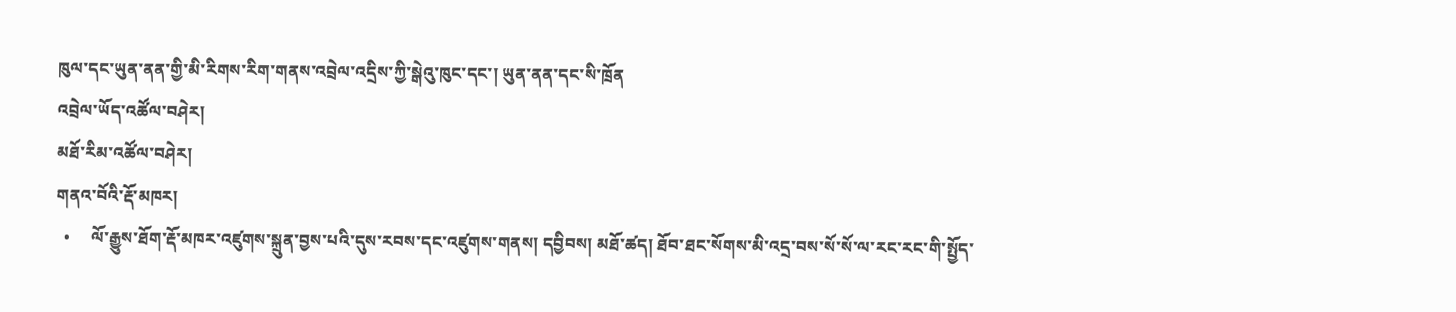ཁུལ་དང་ཡུན་ནན་གྱི་མི་རིགས་རིག་གནས་འབྲེལ་འདྲིས་ཀྱི་སྒེའུ་ཁུང་དང་། ཡུན་ནན་དང་སི་ཁྲོན
འབྲེལ་ཡོད་འཚོལ་བཤེར།
མཐོ་རིམ་འཚོལ་བཤེར།
གནའ་བོའི་རྡོ་མཁར།
  •     ལོ་རྒྱུས་ཐོག་རྡོ་མཁར་འཛུགས་སྐྲུན་བྱས་པའི་དུས་རབས་དང་འཛུགས་གནས། དབྱིབས། མཐོ་ཚད། ཐོབ་ཐང་སོགས་མི་འདྲ་བས་སོ་སོ་ལ་རང་རང་གི་སྤྱོད་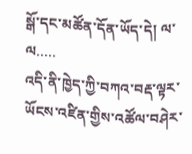སྒོ་དང་མཚོན་དོན་ཡོད་དེ། ལ་ལ.....
འདི་ནི་ཁྱེད་ཀྱི་བཀའ་བརྡ་ལྟར་ཡོངས་འཛིན་གྱིས་འཚོལ་བཤེར་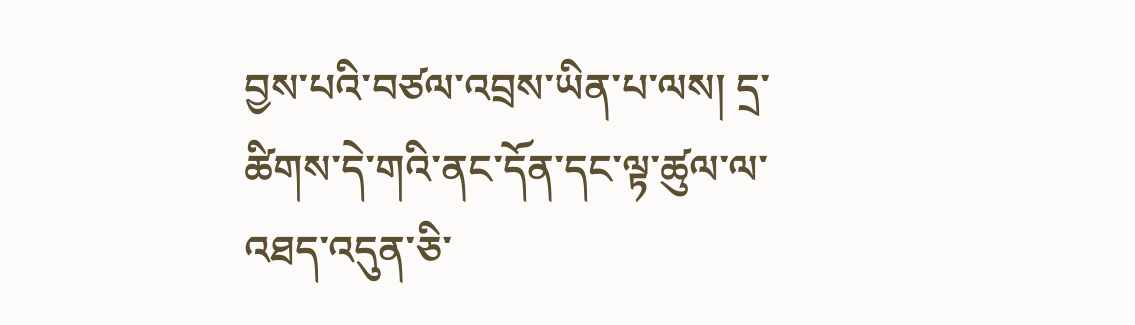བྱས་པའི་བཙལ་འབྲས་ཡིན་པ་ལས། དྲ་ཚིགས་དེ་གའི་ནང་དོན་དང་ལྟ་ཚུལ་ལ་འཐད་འདུན་ཅི་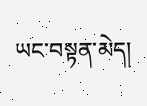ཡང་བསྟན་མེད།